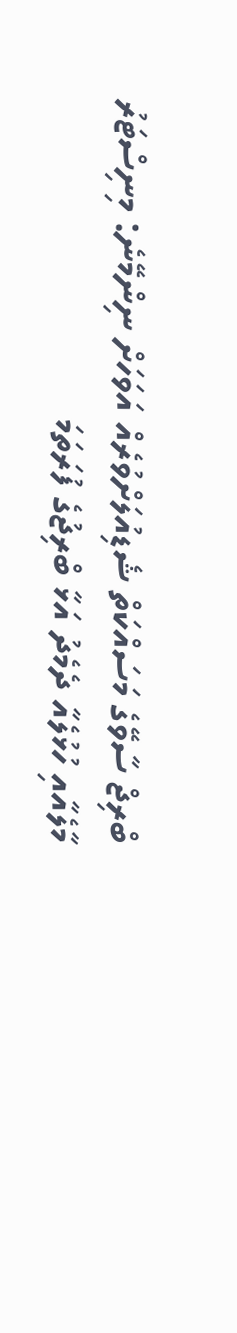ބްރިޖް ސާވޭގެ މަސައްކަތް ޝެޑިއުލަށްވުރެއް އަވަހަށް ނިންމޭނެ: މިނިސްޓަރު
މާލެއާއި ހުޅުލެއާ ދެމެދު އަޅާ ބްރިޖުގެ ފުރަތަމަ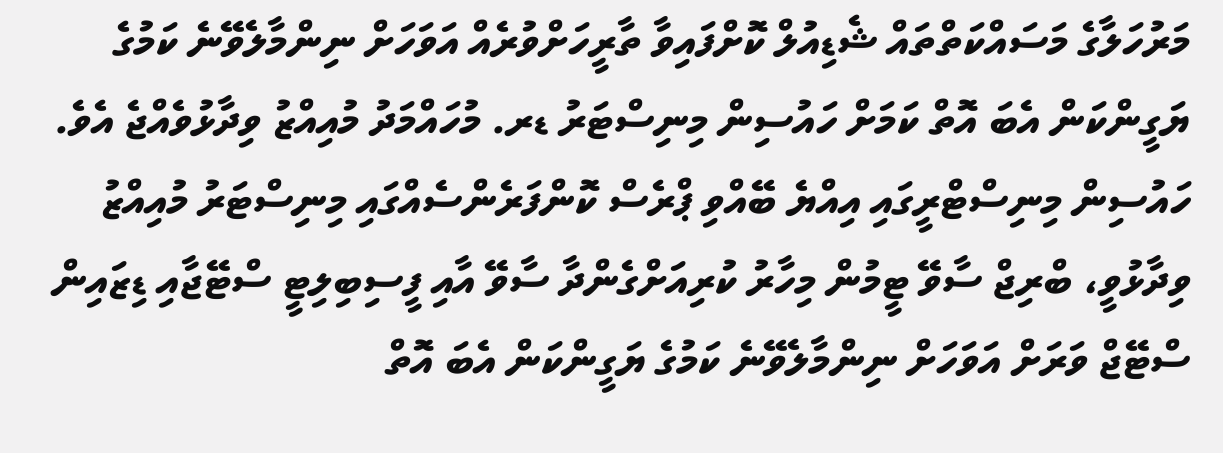މަރުހަލާގެ މަސައްކަތްތައް ޝެޑިއުލް ކޮށްފައިވާ ތާރީހަށްވުރެއް އަވަހަށް ނިންމާލެވޭނެ ކަމުގެ ޔަގީންކަން އެބަ އޮތް ކަމަށް ހައުސިން މިނިސްޓަރު ޑރ. މުހައްމަދު މުއިއްޒު ވިދާޅުވެއްޖެ އެވެ.
ހައުސިން މިނިސްޓްރީގައި އިއްޔެ ބޭއްވި ޕްރެސް ކޮންފަރެންސެއްގައި މިނިސްޓަރު މުއިއްޒު ވިދާޅުވީ، ބްރިޖް ސާވޭ ޓީމުން މިހާރު ކުރިއަށްގެންދާ ސާވޭ އާއި ފީސިބިލިޓީ ސްޓޭޖާއި ޑިޒައިން ސްޓޭޖް ވަރަށް އަވަހަށް ނިންމާލެވޭނެ ކަމުގެ ޔަގީންކަން އެބަ އޮތް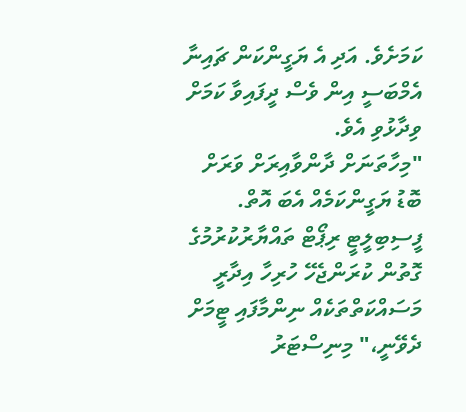ކަމަށެވެ. އަދި އެ ޔަގީންކަން ޗައިނާ އެމްބަސީ އިން ވެސް ދީފައިވާ ކަމަށް ވިދާޅުވި އެވެ.
"މިހާތަނަށް ދާންވާއިރަށް ވަރަށް ބޮޑު ޔަގީންކަމެއް އެބަ އޮތް. ފީސިބިލީޓީ ރިޕޯޓް ތައްޔާރުކުރުމުގެ ގޮތުން ކުރަންޖެހޭ ހުރިހާ އިދާރީ މަސައްކަތްތަކެއް ނިންމާފައި ޓީމަށް ދެވޭނީ،" މިނިސްޓަރު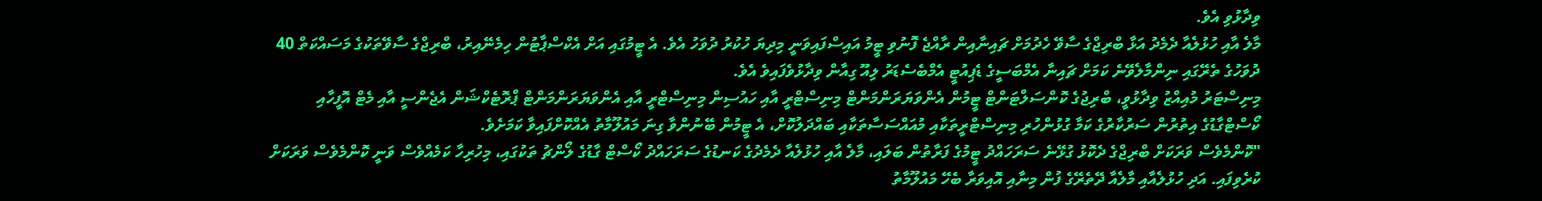ވިދާޅުވި އެވެ.
މާލެ އާއި ހުޅުލެއާ ދެމެދު އަޅާ ބްރިޖްގެ ސާވޭ ހެދުމަށް ޗައިނާއިން ރާއްޖެ ފޮނުވި ޓީމު އައިސްފައިވަނީ މިދިޔަ ހުކުރު ދުވަހު އެވެ. އެ ޓީމުގައި އަށް އެކްސްޕާޓުން ހިމެނޭއިރު، ބްރިޖްގެ ސާވޭތަކުގެ މަސައްކަތް 40 ދުވަހުގެ ތެރޭގައި ނިންމާލެވޭނެ ކަމަށް ޗައިނާ އެމްބަސީގެ ޑެޕިއުޓީ އެމްބެސެޑަރު ލިއޫ ގިއާން ވިދާޅުވެފައިވެ އެވެ.
މިނިސްޓަރު މުއިއްޒު ވިދާޅުވީ، ބްރިޖުގެ ކޮންސަލްޓަންޓް ޓީމުން އެންވަޔަރަންމަންޓް މިނިސްޓްރީ އާއި ހައުސިން މިނިސްޓްރީ އާއި އެންވަޔަރަންމަންޓް ޕްރޮޓެކްޝަން އެޖެންސީ އާއި މެޓް އޮފީހާއި ކޯސްޓްގާޑުގެ އިތުރުން ސަރުކާރުގެ ކަމާ ގުޅުންހުރި މިނިސްޓްރީތަކާއި މުއައްސަސާތަކާއި ބައްދަލުކޮށް، އެ ޓީމުން ބޭނުންވާ ގިނަ މައުލޫމާތު އެއްކޮށްފައިވާ ކަމަށެވެ.
"ކޮންމެވެސް ވަރަކަށް ބްރިޖްގެ ދެކޮޅު ގުޅޭނެ ސަރަހައްދު ޓީމުގެ ފަރާތުން ބަލައި، މާލެ އާއި ހުޅުލެއާ ދެމެދުގެ ކަނޑުގެ ސަރަހައްދު ކޯސްޓް ގާޑުގެ ލޯންޗު ތަކުގައި، މިހުރިހާ ކަމެއްވެސް ވަނީ ކޮންމެވެސް ވަރަކަށް ކުރެވިފައި. އަދި ހުޅުލެއާއި މާލެއާ ދޭތެރޭގެ ފުން މިނާއި އޮއިވަރާ ބެހޭ މައުލޫމާތު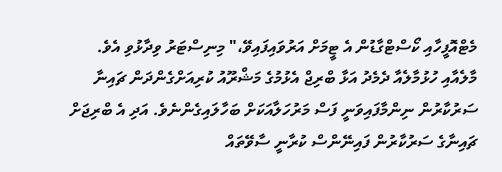މެޓްއޮފީހާއި ކޯސްޓްގާޑުން އެ ޓީމަށް އަރުވައިފައިވޭ،" މިނިސްޓަރު ވިދާޅުވި އެވެ.
މާލެއާއި ހުޅުމާލެއާ ދެމެދު އަޅާ ބްރިޖް އެޅުމުގެ މަޝްރޫއު ކުރިއަށްގެންދަން ޗައިނާ ސަރުކާރުން ނިންމާފައިވަނީ ފަސް މަރުހަލާއަކަށް ބަހާލައިގެންނެވެ. އަދި އެ ބްރިޖަށް ޗައިނާގެ ސަރުކާރުން ފައިނޭންސް ކުރާނީ ސާވޭތައް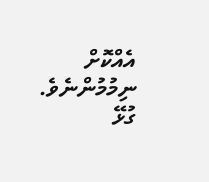އެއްކޮށް ނިމުމުންނެވެ.
ގުޅޭ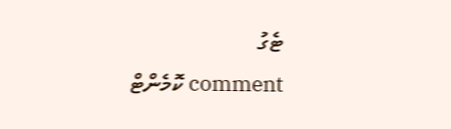ޓެގު
comment ކޮމެންޓް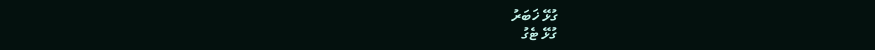ގުޅޭ ޚަބަރު
ގުޅޭ ޓެގު